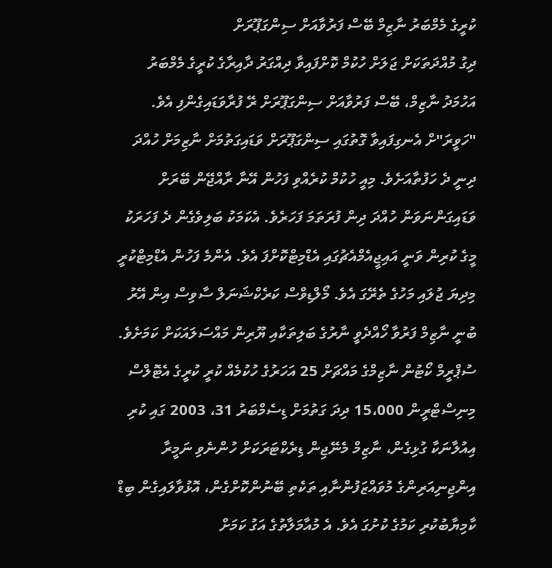ކުރީގެ މެމްބަރު ނާޒިމް ބޭސް ފަރުވާއަށް ސިންގަޕޫރަށް
ދިގު މުއްދަތަކަށް ޖަލަށް ހުކުމް ކޮށްފައިވާ ދިއްގަރު ދާއިރާގެ ކުރީގެ މެމްބަރު އަހުމަދު ނާޒިމް، ބޭސް ފަރުވާއަށް ސިންގަޕޫރަށް ރޭ ފުރާވަޑައިގެންފި އެވެ. "ހަވީރަ"ށް އެނގިފައިވާ ގޮތުގައި ސިންގަޕޫރަށް ވަޑައިގަތުމަށް ނާޒިމަށް ހުއްދަ ދިނީ ދެ ހަފުތާއަށެވެ. މިއީ ހުކުމް ކުރެއްވި ފަހުން އޭނާ ރާއްޖޭން ބޭރަށް ވަޑައިގަންނަވަން ހުއްދަ ދިން ފުރަތަމަ ފަހަރެވެ. އެކަމަކު ބަލިވެގެން ދެ ފަހަރަކު މީގެ ކުރިން ވަނީ އައިޖީއެމްއެޗުގައި އެޑްމިޓްކޮށްފަ އެވެ. އެންމެ ފަހުން އެޑްމިޓްކުރީ މިދިޔަ ޖުލައި މަހުގެ ތެރޭގަ އެވެ. މޯލްޑިވްސް ކަރެކްޝަނަލް ސާވިސް އިން އޭރު ބުނީ ނާޒިމް ފަރުވާ ހޯއްދެވީ ނާރުގެ ބަލިތަކާއި ޔޫރިން މައްސަލައަކަށް ކަމަށެވެ. ސުޕްރީމް ކޯޓުން ނާޒިމްގެ މައްޗަށް 25 އަހަރުގެ ހުކުމެއް ކުރީ ކުރީގެ އެޓޮލްސް މިނިސްޓްރީން 15،000 ދިދަ ގަތުމަށް ޑިސެމްބަރު 31، 2003 ގައި ކުރި އިއުލާނަކާ ގުޅިގެން، ނާޒިމް މެނޭޖިން ޑިރެކްޓަރަކަށް ހުންނެވި ނަމީރާ އިންޖިނިއަރިންގެ މުވައްޒަފުންނާއި ތަކެތި ބޭނުންކޮށްގެން، އޮޅުވާލައިގެން ބިޑް ކާމިޔާބުކުރި ކަމުގެ ކުށުގަ އެވެ. އެ މުއާމަލާތުގެ އަގު ކަމަށް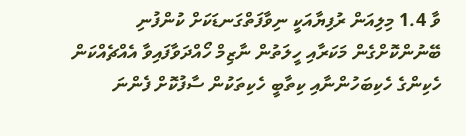ވާ 1.4 މިލިއަން ރުފިޔާއަކީ ނިވާފަތްގަނޑަކަށް ކުންފުނި ބޭނުންކޮށްގެން މަކަރާއި ހީލަތުން ނާޒިމް ހޯއްދަވާފައިވާ އެއްޗެއްކަން ހެކިންގެ ހެކިބަހުންނާއި ކިތާބީ ހެކިތަކުން ސާފުކޮށް ފެންނަ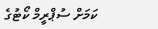ކަމަށް ސުޕްރީމް ކޯޓުގެ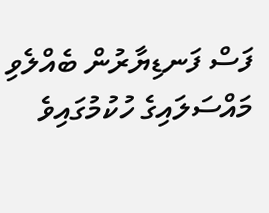ފަސް ފަނޑިޔާރުން ބެއްލެވި މައްސަލައިގެ ހުކުމުގައިވެ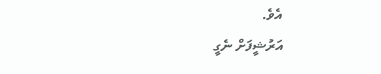އެވެ.
އަރުޝީފަށް ނެގީ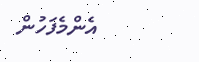އެންމެފަހުން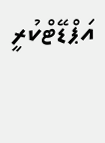އަޕްޑޭޓްކުރީ